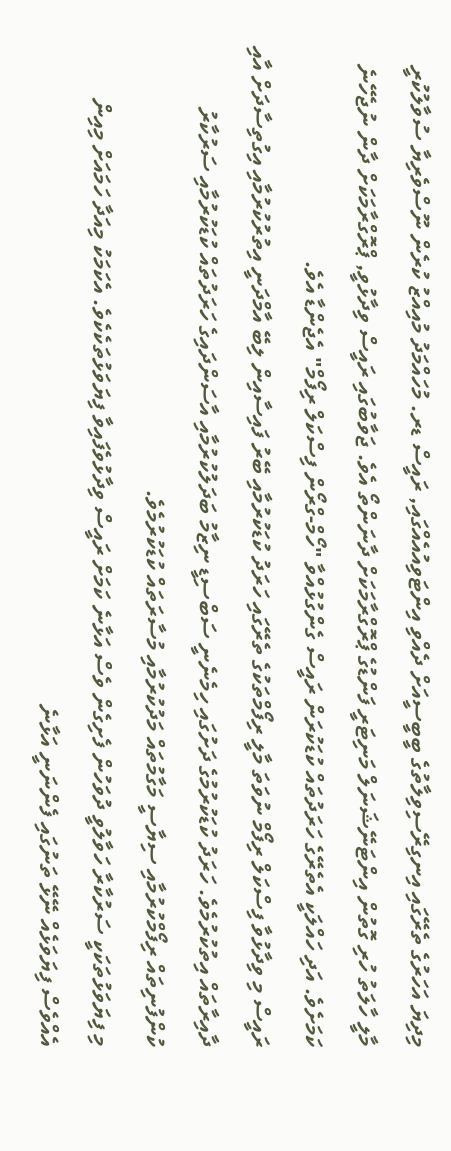މިދިޔަ އަހަރުގެ ތެރޭގައި އިނގިރޭސިވިލާތުގެ ބީބީސީއަށް ދެއްވި އިންޓަވިއުއެއްގައި, ރައީސް ޑރ. މުހައްމަދު މުއިއްޒު ކުރެން ނޫސްވެރިޔާ ސުވާލުކުރީ މާލީ ހާލަތު ހުރި ގޮތުން އިންޓަނޭޝަނަލް މަނިޓަރީ ފަންޑުގެ ޕްރޮގްރާމަކަށް ދާނަންތޯ އެވެ. ޖަވާބުގައި ރައީސް ވިދާޅުވީ, ޕްރޮގްރާމަކަށް ދާން ނުޖެހޭނެ ކަމަށެވެ. އަދި ހައްލަކީ އެތެރޭގެ ހަރަދުތައް ކުޑަކުރަން ރައީސް ގެންގުޅުއްވާ "ހޯމް-ގްރޯން ފިސްކަލް ރިފޯމް" އެޖެންޑާ އެވެ.
ރައީސް މި ވިދާޅުވާ ފިސްކަލް ރިފޯމް ނުވަތަ މާލީ ރިފޯމްތަކުގެ ތެރޭގައި ހަރަދު ކުޑަކުރުމާއި ބޭރު ފައިސާއިން ލިބޭ އާމްދަނީ އިތުރުކުރުމާއި އިގުތިސާދަށް އާއި ދާއިރާތައް އިތުކުރުމެވެ. ހަރަދު ކުޑަކުރުމުގެ ދަށުގައި ހިމެނެނީ ސަބްސިޑީ ނިޒާމު ބަދަލުކުރުމާއި އާސަންދައިގެ ހަރަދުތައް ކުޑަކުރުމާއި ސަރުކާރު ކުންފުނިތައް ރިފޯމްކުރުމާއި ސިޔާސީ މަގާމުތައް މަދުކުރުމާއި މުސާރަތައް ކުޑަކުރުމެވެ.
މި ފިޔަވަޅުތަކަކީ ސަރުކާރާ ހަވާލުވީ ދުވަހުން ފެށިގެން ވެސް އަޅާނެ ކަމަށް ރައީސް ވިދާޅުވެފައިވާ ފިޔަވަޅުތަކެކެވެ. އެކަމަކު މިއަދާ ހަމައަށް މިއިން އެއްވެސް ފިޔަވަޅެއް ނޭޅޭ ތަނުގައި ފެންނަނީ އަޅާނެ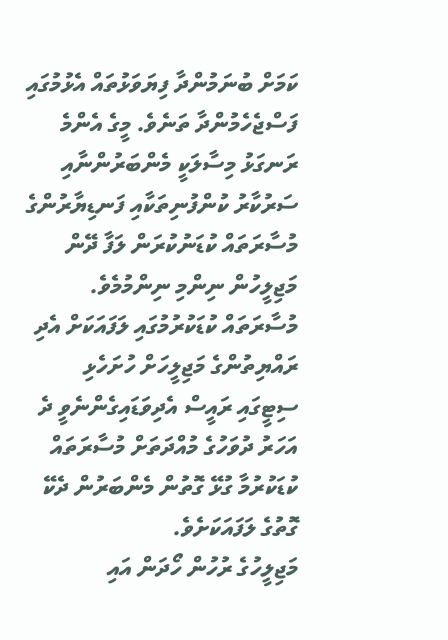ކަމަށް ބުނަމުންދާ ފިޔަވަޅުތައް އެޅުމުގައި ފަސްޖެހެމުންދާ ތަނެވެ. މީގެ އެންމެ ރަނގަޅު މިސާލަކީ މެންބަރުންނާއި ސަރުކާރު ކުންފުނިތަކާއި ފަނޑިޔާރުންގެ މުސާރަތައް ކުޑަނުކުރަން ލަފާ ދޭން މަޖިލީހުން ނިންމި ނިންމުމެވެ.
މުސާރަތައް ކުޑަކުރުމުގައި ލަފައަކަށް އެދި ރައްޔިތުންގެ މަޖިލީހަށް ހުށަހެޅި ސިޓީގައި ރައީސް އެދިވަޑައިގެންނެވީ ދެ އަހަރު ދުވަހުގެ މުއްދަތަށް މުސާރަތައް ކުޑަކުރުމާ ގުޅޭ ގޮތުން މެންބަރުން ދެކޭ ގޮތުގެ ލަފައަކަށެވެ.
މަޖިލީހުގެ ރުހުން ހޯދަން އައި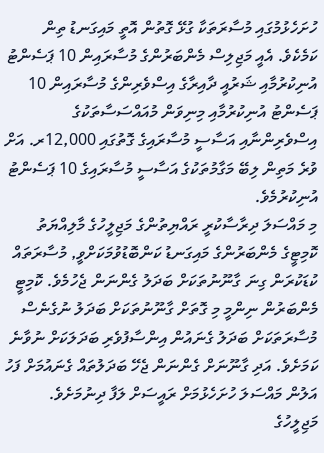ހުށަހެޅުމުގައި މުސާރަތަކާ ގުޅޭ ގޮތުން އޮތީ މައިގަނޑު ތިން ކަމެކެވެ. އެއީ މަޖިލިސް މެންބަރުންގެ މުސާރައިން 10 ޕަސެންޓު އުނިކުރުމާއި ޝަރުއީ ދާއިރާގެ އިސްވެރިންގެ މުސާރައިން 10 ޕަސެންޓު އުނިކުރުމާއި މިނިވަން މުއައްސަސާތަކުގެ އިސްވެރިންނާއި އަސާސީ މުސާރައިގެ ގޮތުގައި 12,000ރ. އަށް ވުރެ މަތިން ލިބޭ މަގާމުތަކުގެ އަސާސީ މުސާރައިގެ 10 ޕަސެންޓު އުނިކުރުމެވެ.
މި މައްސަލަ ދިރާސާކުރީ ރައްޔިތުންގެ މަޖިލީހުގެ މާލިއްޔަތު ކޮމިޓީގެ މެންބަރުންގެ މައިގަނޑު ކަންބޮޑުވުމަކަށްވީ, މުސާރަތައް ކުޑަކުރަން ގިނަ ގާނޫނުތަކަށް ބަދަލު ގެންނަން ޖެހުމެވެ. ކޮމިޓީ މެންބަރުން ނިންމީ މި ގޮތަށް ގާނޫނުތަކަށް ބަދަލު ނުގެނެސް މުސާރަތަކަށް ބަދަލު ގެނައުން އިންސާފުވެރި ބަދަލަކަށް ނުވާނެ ކަމަށެވެ. އަދި ގާނޫނަށް ގެންނަން ޖެހޭ ބަދަލުތައް ގެނައުމަށް ފަހު އަލުން މައްސަލަ ހުށަހެޅުމަށް ރައީސަށް ލަފާ ދިނުމަށެވެ.
މަޖިލީހުގެ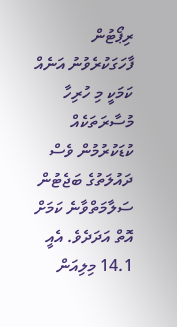ރިޕޯޓުން ފާހަގަކުރެވުނު އަނެއް ކަމަކީ މި ހުރިހާ މުސާރަތަކެއް ކުޑަކުރުމުން ވެސް ދައުލަތުގެ ބަޖެޓުން ސަލާމަތްވާނެ ކަމަށް އޮތް އަދަދެވެ. އެއީ 14.1 މިލިއަން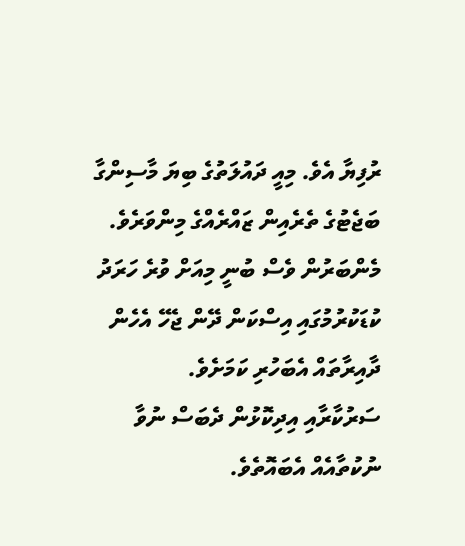ރުފިޔާ އެވެ. މިއީ ދައުލަތުގެ ބިޔަ މާސިންގާ ބަޖެޓުގެ ތެރެއިން ޒައްރެއްގެ މިންވަރެވެ. މެންބަރުން ވެސް ބުނީ މިއަށް ވުރެ ހަރަދު ކުޑަކުރުމުގައި އިސްކަން ދޭން ޖެހޭ އެހެން ދާއިރާތައް އެބަހުރި ކަމަށެވެ.
ސަރުކާރާއި އިދިކޮޅުން ދެބަސް ނުވާ ނުކުތާއެއް އެބައޮތެވެ.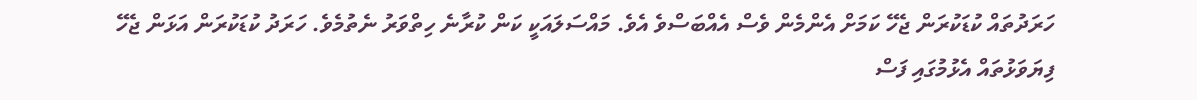ހަރަދުތައް ކުޑަކުރަން ޖެހޭ ކަމަށް އެންމެން ވެސް އެއްބަސްވެ އެވެ. މައްސަލައަކީ ކަން ކުރާނެ ހިތްވަރު ނެތުމެވެ. ހަރަދު ކުޑަކުރަން އަޅަން ޖެހޭ ފިޔަވަޅުތައް އެޅުމުގައި ފަސް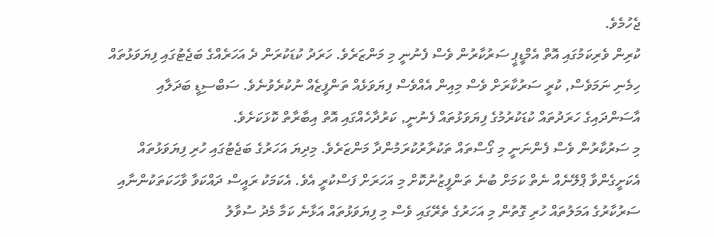ޖެހުމެވެ.
ކުރިން ވެރިކަމުގައި އޮތް އެމްޑީޕީ ސަރުކާރުން ވެސް ފެނުނީ މި މަންޒަރެވެ. ހަރަދު ކުޑަކުރަން ދެ އަހަރެއްގެ ބަޖެޓުގައި ފިޔަވަޅުތައް ހިމެނި ނަމަވެސް, ކުރީ ސަރުކާރަށް ވެސް މިއިން އެއްވެސް ފިޔަވަޅެއް ތަންފީޒެއް ނުކުރެވުނެވެ. ސަބްސިޑީ ބަދަލާއި އާސަންދައިގެ ހަރަދުތައް ކުޑަކުރުމުގެ ފިޔަވަޅުތައް ފެނުނީ, ކަރުދާހެއްގައި އޮތް އިބާރާތް ކޮޅަކަށެވެ.
މި ސަރުކާރުން ވެސް ފެންނަނީ މި ގޯސްތައް ތަކުރާރުކުރަމުންދާ މަންޒަރެވެ. މިދިޔަ އަހަރުގެ ބަޖެޓުގައި ހުރި ފިޔަވަޅުތައް އެކަށީގެންވާ ޕްލޭނެއް ނެތް ކަމަށް ބުނެ ތަންފީޒުނުކޮށް މި އަހަރަށް ފަސްކުރީ އެވެ. އެކަމަކު ރައީސް ދައްކަވާ ވާހަކަތަކުންނާއި ސަރުކާރުގެ އަމަލުތައް ހުރި ގޮތުން މި އަހަރުގެ ތެރޭގައި ވެސް މި ފިޔަވަޅުތައް އަޅާނެ ކަމާ މެދު ސުވާލު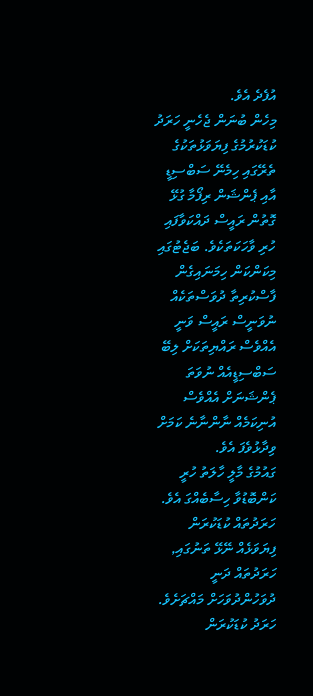އުފެދެ އެވެ.
މިހެން ބުނަން ޖެހެނީ ހަރަދު ކުޑަކުރުމުގެ ފިޔަވަޅުތަކުގެ ތެރޭގައި ހިމެނޭ ސަބްސިޑީ އާއި ޕެންޝަން ރިފޯމާ ގުޅޭ ގޮތުން ރައީސް ދައްކަވާފައި ހުރި ވާހަކަތަކެވެ. ބަޖެޓުގައި މިކަންކަން ހިމަނައިގެން ފާސްކުރިތާ ދުވަސްތަކެއް ނުވަނީސް ރައީސް ވަނީ އެއްވެސް ރައްޔިތަކަށް ލިބޭ ސަބްސިޑީއެއް ނުވަތަ ޕެންޝަނަށް އެއްވެސް އުނިކަމެއް ނާންނާނެ ކަމަށް ވިދާޅުވެފަ އެވެ.
ގައުމުގެ މާލީ ހާލަތު ހުރީ ކަންބޮޑުވާ ހިސާބެއްގަ އެވެ. ހަރަދުތައް ކުޑަކުރަން ފިޔަވަޅެއް ނޭޅޭ ތަނުގައި, ހަރަދުތައް ދަނީ ދުވަހުންދުވަހަށް މައްޗަށެވެ. ހަރަދު ކުޑަކުރަން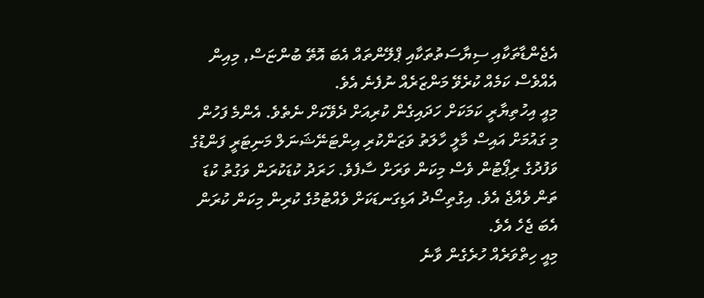އެޖެންޑާތަކާއި ސިޔާސަތުތަކާއި ޕްލޭންތައް އެބަ އޮތޭ ބުންޏަސް, މިއިން އެއްވެސް ކަމެއް ކުރެވޭ މަންޒަރެއް ނުފެނެ އެވެ.
މިއީ އިހުތިޔާރީ ކަމަކަށް ހަދައިގެން ކުރިއަށް ދެވޭކަށް ނެތެވެ. އެންމެ ފަހުން މި ގައުމަށް އައިސް މާލީ ހާލަތު ވަޒަންކުރި އިންޓަނޭޝަނަލް މަނިޓަރީ ފަންޑުގެ ވަފުދުގެ ރިޕޯޓުން ވެސް މިކަން ވަރަށް ސާފެވެ. ހަރަދު ކުޑަކުރަން ވަގުތު ކުޑަ ތަން ވެއްޖެ އެވެ. އިގުތިސޯދު އަޑިގަނޑަކަށް ވެއްޓުމުގެ ކުރިން މިކަން ކުރަން އެބަ ޖެހެ އެވެ.
މިއީ ހިތްވަރެއް ހުރެގެން ވާނެ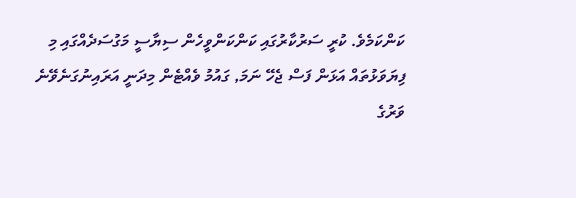ކަންކަމެވެ. ކުރީ ސަރުކާރުގައި ކަންކަންވީހެން ސިޔާސީ މަގުސަދެއްގައި މި ފިޔަވަޅުތައް އަޅަން ފަސް ޖެހޭ ނަމަ, ގައުމު ވެއްޓެން މިދަނީ އަރައިނުގަނެވޭނެ ވަރުގެ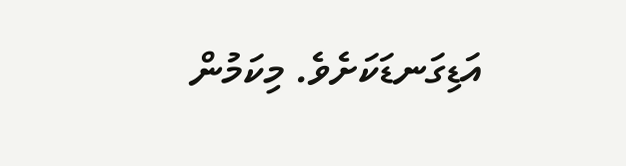އަޑިގަނޑަކަށެވެ. މިކަމުން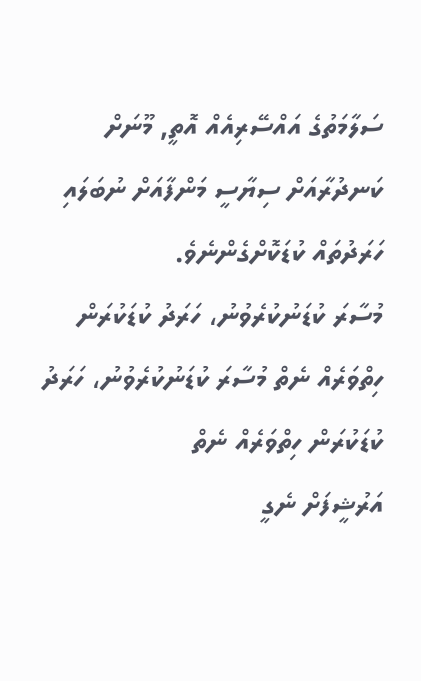ސަލާމަތުގެ އައްސޭރިއެއް އޮތީ, މޫނަށް ކަނދުރާއަށް ސިޔާސީ މަންފާއަށް ނުބަލައި ހަރަދުތައް ކުޑަކޮށްގެންނެވެ.
މުސާރަ ކުޑަނުކުރެވުނު، ހަރަދު ކުޑަކުރަން ހިތްވަރެއް ނެތް މުސާރަ ކުޑަނުކުރެވުނު، ހަރަދު ކުޑަކުރަން ހިތްވަރެއް ނެތް
އަރުޝީފަށް ނެގީ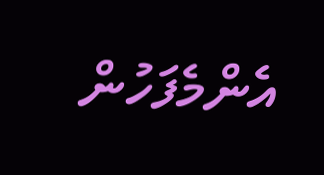އެންމެފަހުން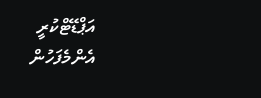އަޕްޑޭޓްކުރީ
އެންމެފަހުން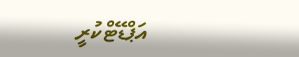އަޕްޑޭޓްކުރީ